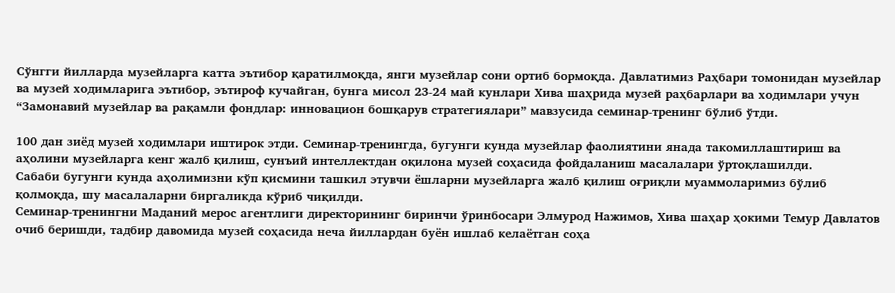Сўнгги йилларда музейларга катта эътибор қаратилмоқда, янги музейлар сони ортиб бормоқда. Давлатимиз Раҳбари томонидан музейлар ва музей ходимларига эътибор, эътироф кучайган, бунга мисол 23-24 май кунлари Хива шаҳрида музей раҳбарлари ва ходимлари учун “Замонавий музейлар ва рақамли фондлар: инновацион бошқарув стратегиялари” мавзусида семинар-тренинг бўлиб ўтди.

100 дан зиёд музей ходимлари иштирок этди. Семинар-тренингда, бугунги кунда музейлар фаолиятини янада такомиллаштириш ва аҳолини музейларга кенг жалб қилиш, сунъий интеллектдан оқилона музей соҳасида фойдаланиш масалалари ўртоқлашилди.
Сабаби бугунги кунда аҳолимизни кўп қисмини ташкил этувчи ёшларни музейларга жалб қилиш оғриқли муаммоларимиз бўлиб қолмоқда, шу масалаларни биргаликда кўриб чиқилди.
Семинар-тренингни Маданий мерос агентлиги директорининг биринчи ўринбосари Элмурод Нажимов, Хива шаҳар ҳокими Темур Давлатов очиб беришди, тадбир давомида музей соҳасида неча йиллардан буён ишлаб келаётган соҳа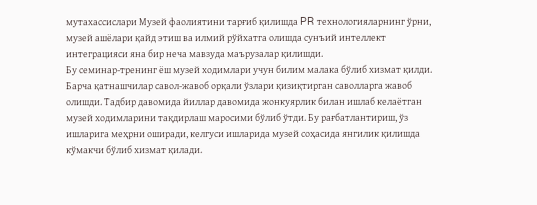мутахассислари Музей фаолиятини тарғиб қилишда PR технологияларнинг ўрни, музей ашёлари қайд этиш ва илмий рўйхатга олишда сунъий интеллект интеграцияси яна бир неча мавзуда маърузалар қилишди.
Бу семинар-тренинг ёш музей ходимлари учун билим малака бўлиб хизмат қилди. Барча қатнашчилар савол-жавоб орқали ўзлари қизиқтирган саволларга жавоб олишди. Тадбир давомида йиллар давомида жонкуярлик билан ишлаб келаётган музей ходимларини тақдирлаш маросими бўлиб ўтди. Бу рағбатлантириш, ўз ишларига меҳрни оширади, келгуси ишларида музей соҳасида янгилик қилишда кўмакчи бўлиб хизмат қилади.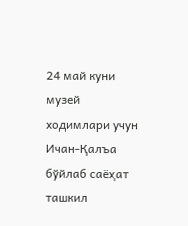24 май куни музей ходимлари учун Ичан-Қалъа бўйлаб саёҳат ташкил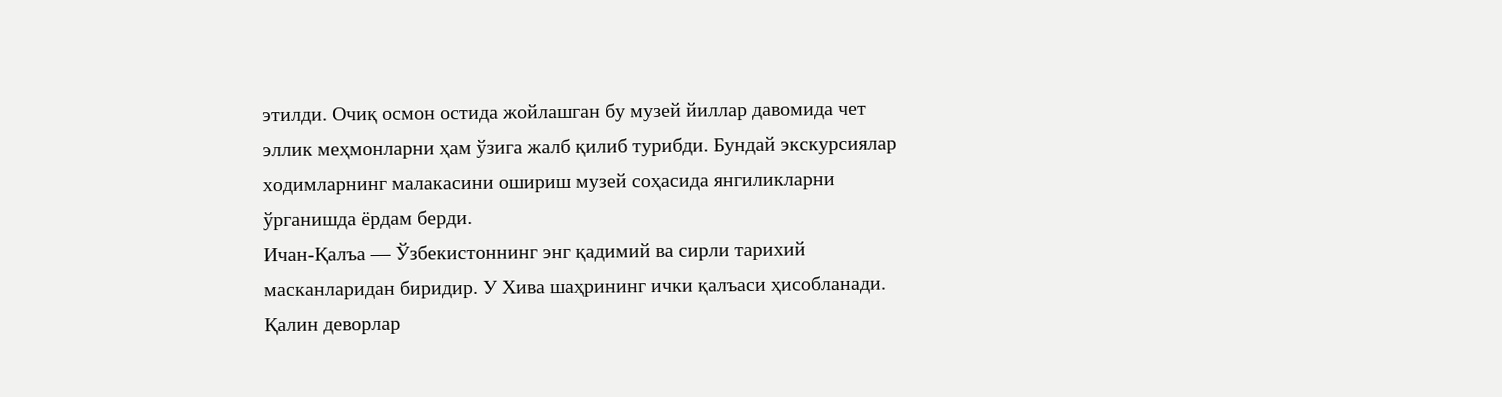этилди. Очиқ осмон остида жойлашган бу музей йиллар давомида чет эллик меҳмонларни ҳам ўзига жалб қилиб турибди. Бундай экскурсиялар ходимларнинг малакасини ошириш музей соҳасида янгиликларни ўрганишда ёрдам берди.
Ичан-Қалъа — Ўзбекистоннинг энг қадимий ва сирли тарихий масканларидан биридир. У Хива шаҳрининг ички қалъаси ҳисобланади. Қалин деворлар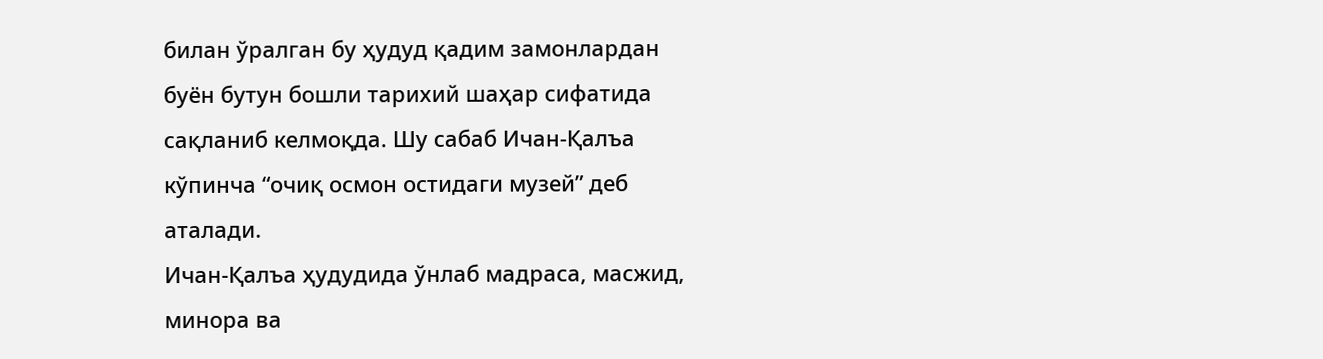билан ўралган бу ҳудуд қадим замонлардан буён бутун бошли тарихий шаҳар сифатида сақланиб келмоқда. Шу сабаб Ичан-Қалъа кўпинча “очиқ осмон остидаги музей” деб аталади.
Ичан-Қалъа ҳудудида ўнлаб мадраса, масжид, минора ва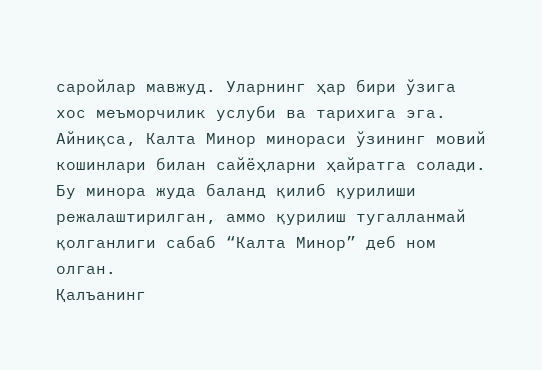саройлар мавжуд. Уларнинг ҳар бири ўзига хос меъморчилик услуби ва тарихига эга. Айниқса, Калта Минор минораси ўзининг мовий кошинлари билан сайёҳларни ҳайратга солади. Бу минора жуда баланд қилиб қурилиши режалаштирилган, аммо қурилиш тугалланмай қолганлиги сабаб “Калта Минор” деб ном олган.
Қалъанинг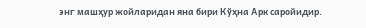энг машҳур жойларидан яна бири Кўҳна Арк саройидир.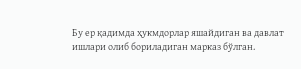Бу ер қадимда ҳукмдорлар яшайдиган ва давлат ишлари олиб бориладиган марказ бўлган.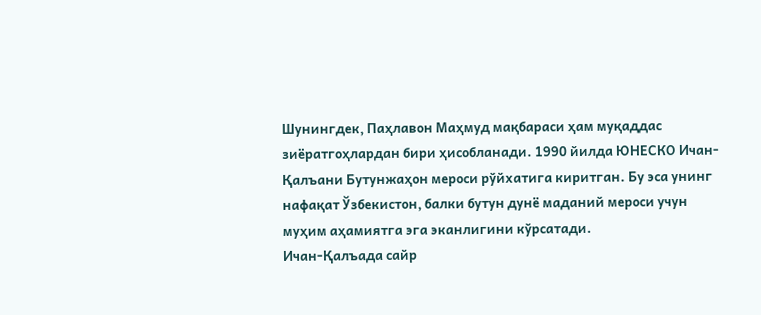Шунингдек, Паҳлавон Маҳмуд мақбараси ҳам муқаддас зиёратгоҳлардан бири ҳисобланади. 1990 йилда ЮНЕСКО Ичан-Қалъани Бутунжаҳон мероси рўйхатига киритган. Бу эса унинг нафақат Ўзбекистон, балки бутун дунё маданий мероси учун муҳим аҳамиятга эга эканлигини кўрсатади.
Ичан-Қалъада сайр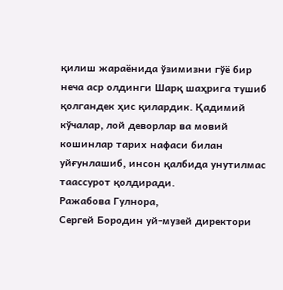қилиш жараёнида ўзимизни гўё бир неча аср олдинги Шарқ шаҳрига тушиб қолгандек ҳис қилардик. Қадимий кўчалар, лой деворлар ва мовий кошинлар тарих нафаси билан уйғунлашиб, инсон қалбида унутилмас таассурот қолдиради.
Ражабова Гулнора,
Сергей Бородин уй-музей директори